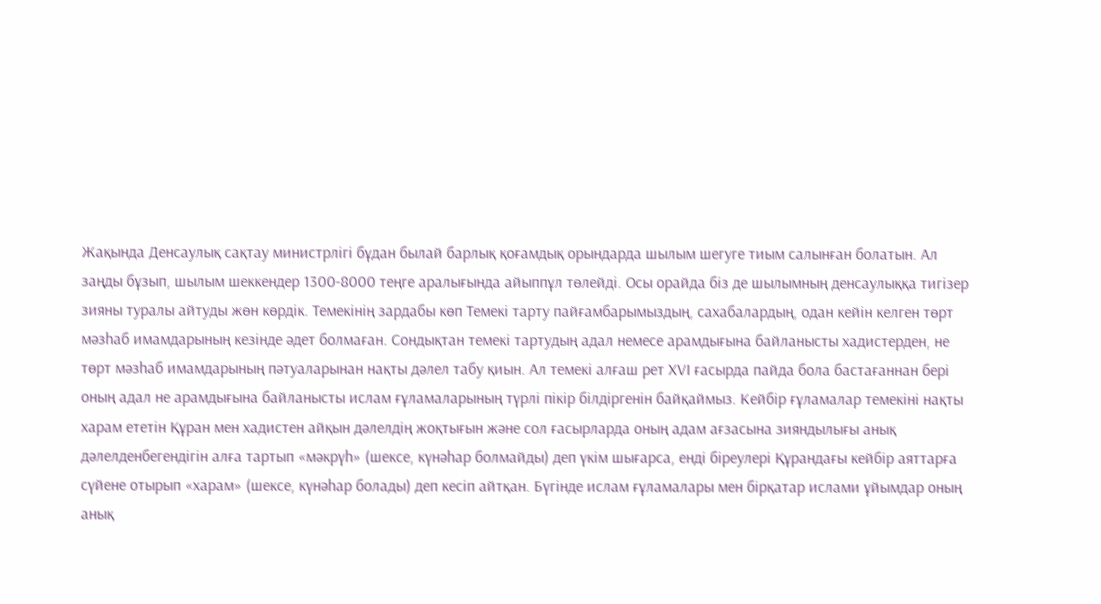Жақында Денсаулық сақтау министрлігі бұдан былай барлық қоғамдық орындарда шылым шегуге тиым салынған болатын. Ал заңды бұзып, шылым шеккендер 1300-8000 теңге аралығында айыппұл төлейді. Осы орайда біз де шылымның денсаулыққа тигізер зияны туралы айтуды жөн көрдік. Темекінің зардабы көп Темекі тарту пайғамбарымыздың, сахабалардың, одан кейін келген төрт мәзһаб имамдарының кезінде әдет болмаған. Сондықтан темекі тартудың адал немесе арамдығына байланысты хадистерден, не төрт мәзһаб имамдарының пәтуаларынан нақты дәлел табу қиын. Ал темекі алғаш рет XVІ ғасырда пайда бола бастағаннан бері оның адал не арамдығына байланысты ислам ғұламаларының түрлі пікір білдіргенін байқаймыз. Кейбір ғұламалар темекіні нақты харам ететін Құран мен хадистен айқын дәлелдің жоқтығын және сол ғасырларда оның адам ағзасына зияндылығы анық дәлелденбегендігін алға тартып «мәкрүһ» (шексе, күнәһар болмайды) деп үкім шығарса, енді біреулері Құрандағы кейбір аяттарға сүйене отырып «харам» (шексе, күнәһар болады) деп кесіп айтқан. Бүгінде ислам ғұламалары мен бірқатар ислами ұйымдар оның анық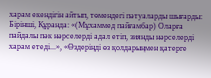харам екендігін айтып, төмендегі пәтуаларды шығарды: Бірінші, Құранда: «(Мұхаммед пайғамбар) Оларға пайдалы пәк нәрселерді адал етіп, зиянды нәрселерді харам етеді...», «Өздеріңді өз қолдарыңмен қатерге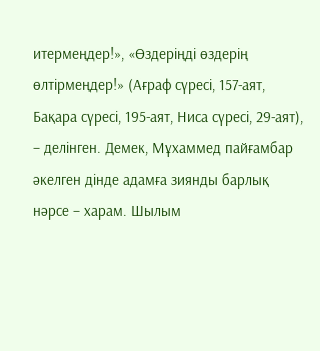итермеңдер!», «Өздеріңді өздерің өлтірмеңдер!» (Ағраф сүресі, 157-аят, Бақара сүресі, 195-аят, Ниса сүресі, 29-аят), – делінген. Демек, Мұхаммед пайғамбар әкелген дінде адамға зиянды барлық нәрсе – харам. Шылым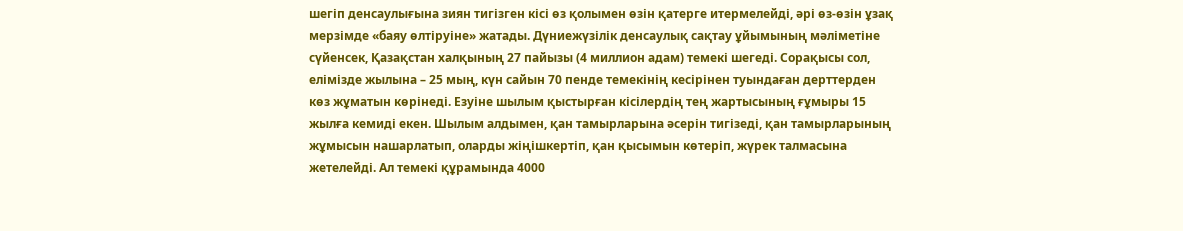шегіп денсаулығына зиян тигізген кісі өз қолымен өзін қатерге итермелейді, әрі өз-өзін ұзақ мерзімде «баяу өлтіруіне» жатады. Дүниежүзілік денсаулық сақтау ұйымының мәліметіне сүйенсек, Қазақстан халқының 27 пайызы (4 миллион адам) темекі шегеді. Сорақысы сол, елімізде жылына – 25 мың, күн сайын 70 пенде темекінің кесірінен туындаған дерттерден көз жұматын көрінеді. Езуіне шылым қыстырған кісілердің тең жартысының ғұмыры 15 жылға кемиді екен. Шылым алдымен, қан тамырларына әсерін тигізеді, қан тамырларының жұмысын нашарлатып, оларды жіңішкертіп, қан қысымын көтеріп, жүрек талмасына жетелейді. Ал темекі құрамында 4000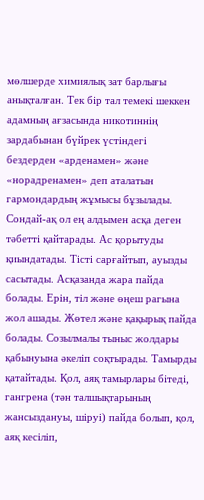мөлшерде химиялық зат барлығы анықталған. Тек бір тал темекі шеккен адамның ағзасында никотиннің зардабынан бүйрек үстіндегі бездерден «арденамен» және «норадренамен» деп аталатын гармондардың жұмысы бұзылады. Сондай-ақ ол ең алдымен асқа деген тәбетті қайтарады. Ас қорытуды қиындатады. Тісті сарғайтып, ауызды сасытады. Асқазанда жара пайда болады. Ерін, тіл және өңеш рагына жол ашады. Жөтел және қақырық пайда болады. Созылмалы тыныс жолдары қабынуына әкеліп соқтырады. Тамырды қатайтады. Қол, аяқ тамырлары бітеді, гангрена (тән талшықтарының жансыздануы, шіруі) пайда болып, қол, аяқ кесіліп,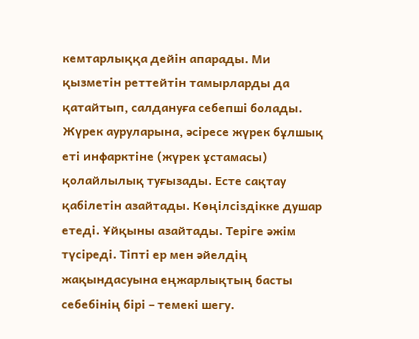кемтарлыққа дейін апарады. Ми қызметін реттейтін тамырларды да қатайтып, салдануға себепші болады. Жүрек ауруларына, әсіресе жүрек бұлшық еті инфарктіне (жүрек ұстамасы) қолайлылық туғызады. Есте сақтау қабілетін азайтады. Көңілсіздікке душар етеді. Ұйқыны азайтады. Теріге әжім түсіреді. Тіпті ер мен әйелдің жақындасуына еңжарлықтың басты себебінің бірі – темекі шегу.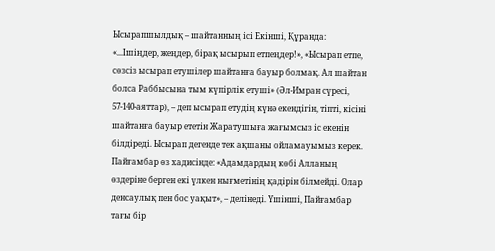Ысырапшылдық – шайтанның ісі Екінші, Құранда: «...Ішіңдер, жеңдер, бірақ ысырып етпеңдер!», «Ысырап етпе, сөзсіз ысырап етушілер шайтанға бауыр болмақ. Ал шайтан болса Раббысына тым күпірлік етуші» (Әл-Имран сүресі, 57-140-аяттар), – деп ысырап етудің күнә екендігін, тіпті, кісіні шайтанға бауыр ететін Жаратушыға жағымсыз іс екенін білдіреді. Ысырап дегенде тек ақшаны ойламауымыз керек. Пайғамбар өз хадисінде: «Адамдардың көбі Алланың өздеріне берген екі үлкен нығметінің қадірін білмейді. Олар денсаулық пен бос уақыт», – делінеді. Үшінші, Пайғамбар тағы бір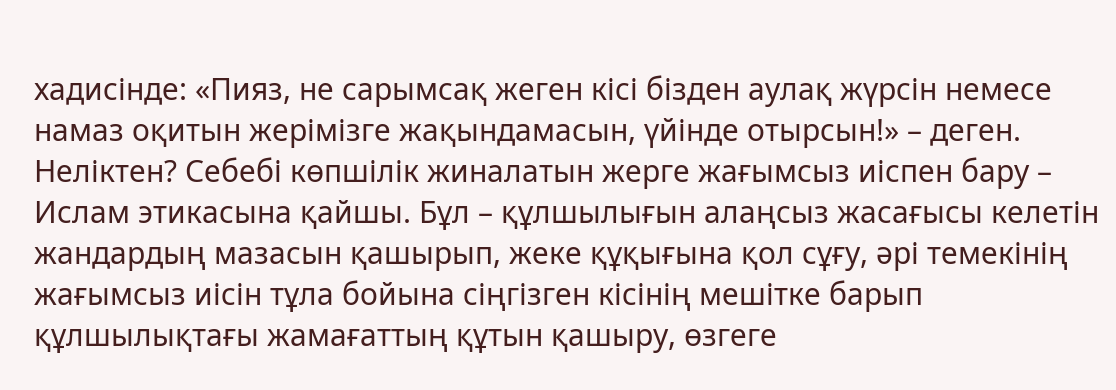хадисінде: «Пияз, не сарымсақ жеген кісі бізден аулақ жүрсін немесе намаз оқитын жерімізге жақындамасын, үйінде отырсын!» – деген. Неліктен? Себебі көпшілік жиналатын жерге жағымсыз иіспен бару – Ислам этикасына қайшы. Бұл – құлшылығын алаңсыз жасағысы келетін жандардың мазасын қашырып, жеке құқығына қол сұғу, әрі темекінің жағымсыз иісін тұла бойына сіңгізген кісінің мешітке барып құлшылықтағы жамағаттың құтын қашыру, өзгеге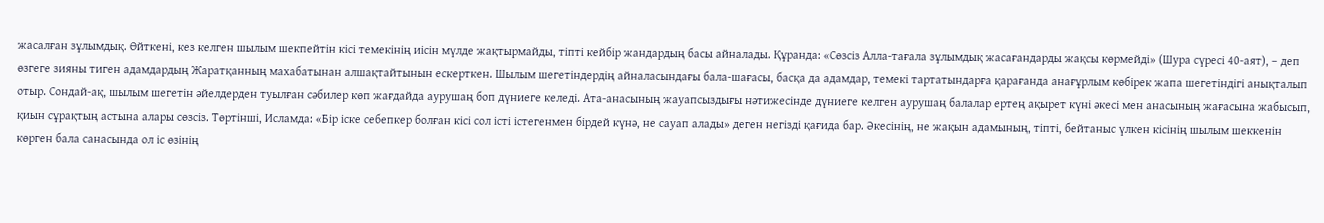жасалған зұлымдық. Өйткені, кез келген шылым шекпейтін кісі темекінің иісін мүлде жақтырмайды, тіпті кейбір жандардың басы айналады. Құранда: «Сөзсіз Алла-тағала зұлымдық жасағандарды жақсы көрмейді» (Шура сүресі 40-аят), – деп өзгеге зияны тиген адамдардың Жаратқанның махабатынан алшақтайтынын ескерткен. Шылым шегетіндердің айналасындағы бала-шағасы, басқа да адамдар, темекі тартатындарға қарағанда анағұрлым көбірек жапа шегетіндігі анықталып отыр. Сондай-ақ, шылым шегетін әйелдерден туылған сәбилер көп жағдайда аурушаң боп дүниеге келеді. Ата-анасының жауапсыздығы нәтижесінде дүниеге келген аурушаң балалар ертең ақырет күні әкесі мен анасының жағасына жабысып, қиын сұрақтың астына алары сөзсіз. Төртінші, Исламда: «Бір іске себепкер болған кісі сол істі істегенмен бірдей күнә, не сауап алады» деген негізді қағида бар. Әкесінің, не жақын адамының, тіпті, бейтаныс үлкен кісінің шылым шеккенін көрген бала санасында ол іс өзінің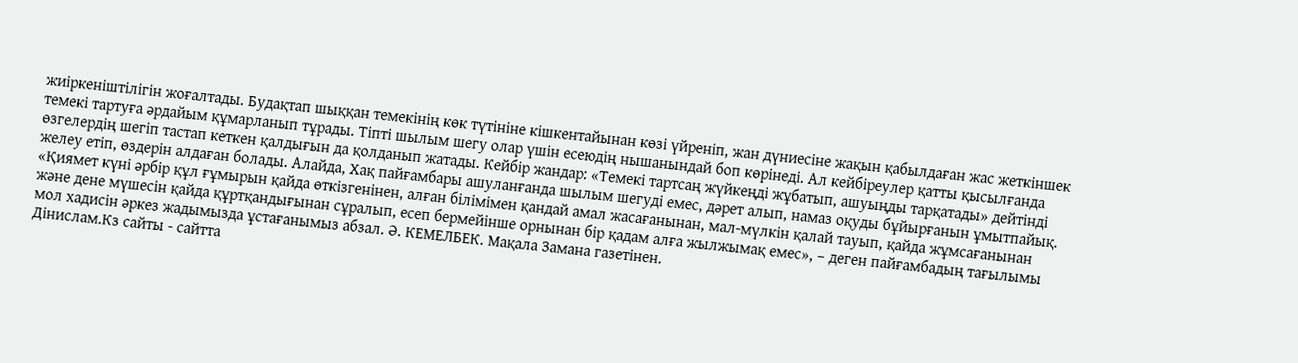жиіркеніштілігін жоғалтады. Будақтап шыққан темекінің көк түтініне кішкентайынан көзі үйреніп, жан дүниесіне жақын қабылдаған жас жеткіншек темекі тартуға әрдайым құмарланып тұрады. Тіпті шылым шегу олар үшін есеюдің нышанындай боп көрінеді. Ал кейбіреулер қатты қысылғанда өзгелердің шегіп тастап кеткен қалдығын да қолданып жатады. Кейбір жандар: «Темекі тартсаң жүйкеңді жұбатып, ашуыңды тарқатады» дейтінді желеу етіп, өздерін алдаған болады. Алайда, Хақ пайғамбары ашуланғанда шылым шегуді емес, дәрет алып, намаз оқуды бұйырғанын ұмытпайық. «Қиямет күні әрбір құл ғұмырын қайда өткізгенінен, алған білімімен қандай амал жасағанынан, мал-мүлкін қалай тауып, қайда жұмсағанынан және дене мүшесін қайда құртқандығынан сұралып, есеп бермейінше орнынан бір қадам алға жылжымақ емес», – деген пайғамбадың тағылымы мол хадисін әркез жадымызда ұстағанымыз абзал. Ә. КЕМЕЛБЕК. Мақала Замана газетінен.
Дінислам.Кз сайты - сайтта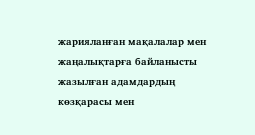жарияланған мақалалар мен жаңалықтарға байланысты жазылған адамдардың көзқарасы мен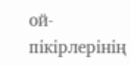ой-пікірлерінің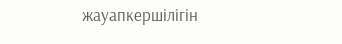жауапкершілігін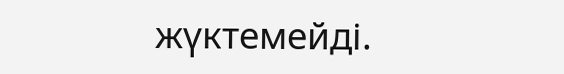жүктемейді.